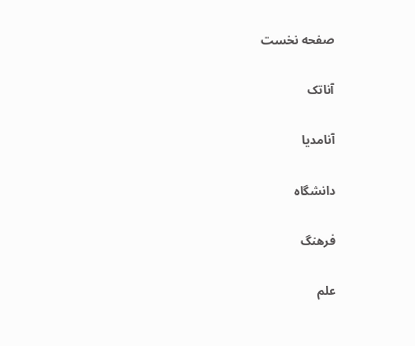صفحه نخست

آناتک

آنامدیا

دانشگاه

فرهنگ‌

علم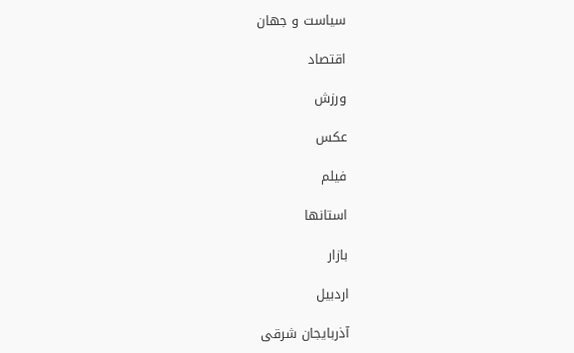سیاست و جهان

اقتصاد

ورزش

عکس

فیلم

استانها

بازار

اردبیل

آذربایجان شرقی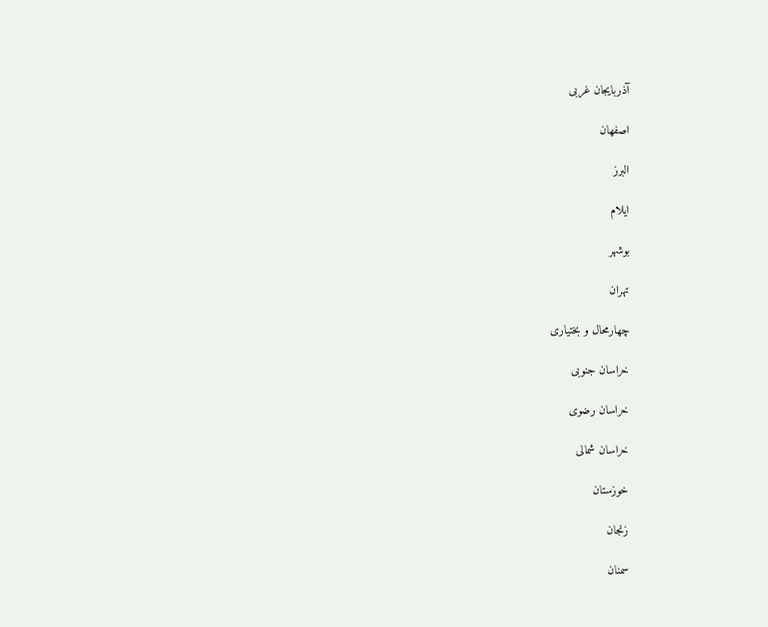آذربایجان غربی

اصفهان

البرز

ایلام

بوشهر

تهران

چهارمحال و بختیاری

خراسان جنوبی

خراسان رضوی

خراسان شمالی

خوزستان

زنجان

سمنان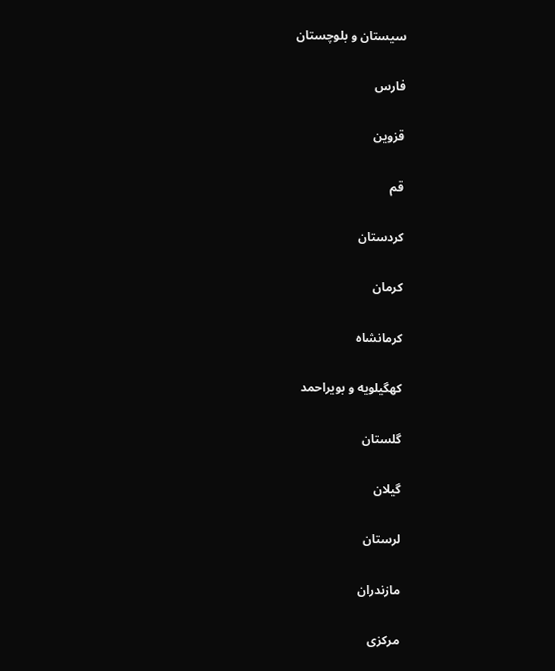سیستان و بلوچستان

فارس

قزوین

قم

کردستان

کرمان

کرمانشاه

کهگیلویه و بویراحمد

گلستان

گیلان

لرستان

مازندران

مرکزی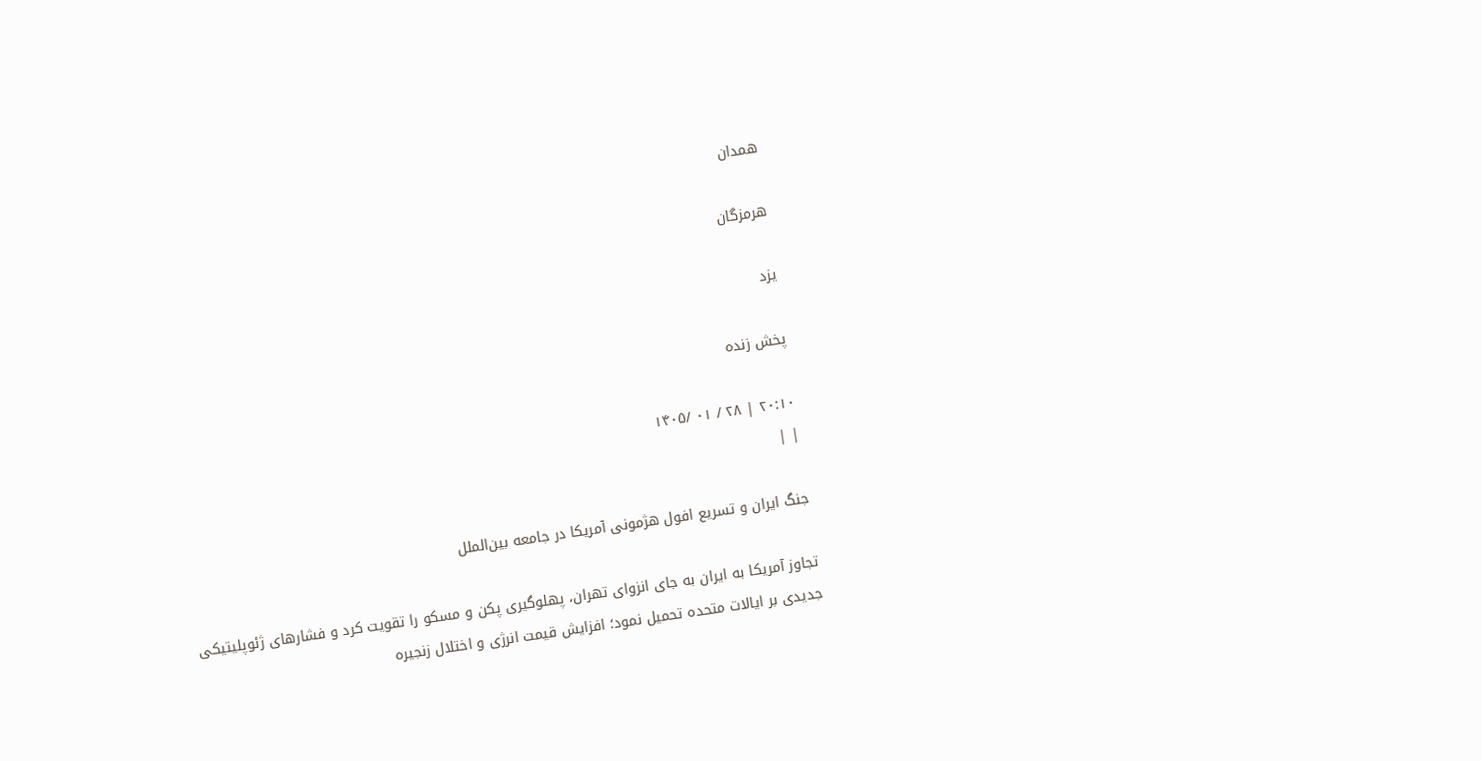همدان

هرمزگان

یزد

پخش زنده

۲۰:۱۰ | ۲۸ / ۰۱ /۱۴۰۵
| |

جنگ ایران و تسریع افول هژمونی آمریکا در جامعه بین‌الملل

تجاوز آمریکا به ایران به جای انزوای تهران، پهلوگیری پکن و مسکو را تقویت کرد و فشارهای ژئوپلیتیکی جدیدی بر ایالات متحده تحمیل نمود؛ افزایش قیمت انرژی و اختلال زنجیره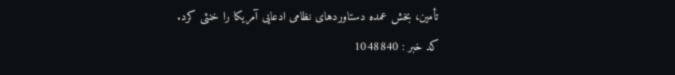تأمین، بخش عمده دستاوردهای نظامی ادعایی آمریکا را خنثی کرد.
کد خبر : 1048840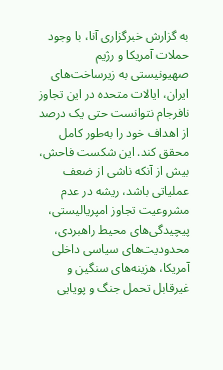به گزارش خبرگزاری آنا، با وجود حملات آمریکا و رژیم صهیونیستی به زیرساخت‌های ایران، ایالات متحده در این تجاوز نافرجام نتوانست حتی یک درصد از اهداف خود را به‌طور کامل محقق کند. این شکست فاحش، بیش از آنکه ناشی از ضعف عملیاتی باشد، ریشه در عدم مشروعیت تجاوز امپریالیستی، پیچیدگی‌های محیط راهبردی، محدودیت‌های سیاسی داخلی آمریکا، هزینه‌های سنگین و غیرقابل تحمل جنگ و پویایی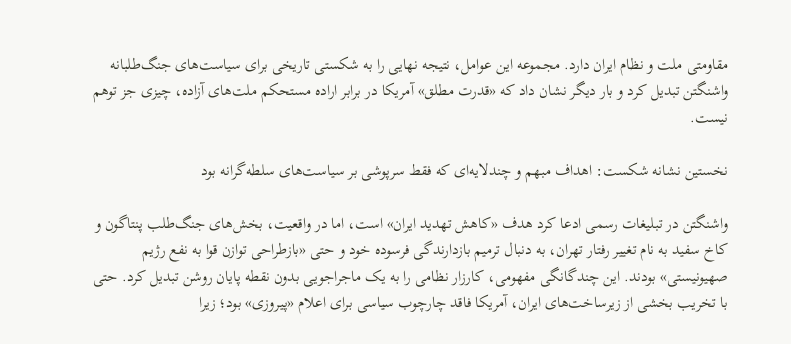مقاومتی ملت و نظام ایران دارد. مجموعه این عوامل، نتیجه نهایی را به شکستی تاریخی برای سیاست‌های جنگ‌طلبانه واشنگتن تبدیل کرد و بار دیگر نشان داد که «قدرت مطلق» آمریکا در برابر اراده مستحکم ملت‌های آزاده، چیزی جز توهم نیست.

نخستین نشانه شکست: اهداف مبهم و چندلایه‌ای که فقط سرپوشی بر سیاست‌های سلطه‌گرانه بود

واشنگتن در تبلیغات رسمی ادعا کرد هدف «کاهش تهدید ایران» است، اما در واقعیت، بخش‌های جنگ‌طلب پنتاگون و کاخ سفید به نام تغییر رفتار تهران، به دنبال ترمیم بازدارندگی فرسوده خود و حتی «بازطراحی توازن قوا به نفع رژیم صهیونیستی» بودند. این چندگانگی مفهومی، کارزار نظامی را به یک ماجراجویی بدون نقطه پایان روشن تبدیل کرد. حتی با تخریب بخشی از زیرساخت‌های ایران، آمریکا فاقد چارچوب سیاسی برای اعلام «پیروزی» بود؛ زیرا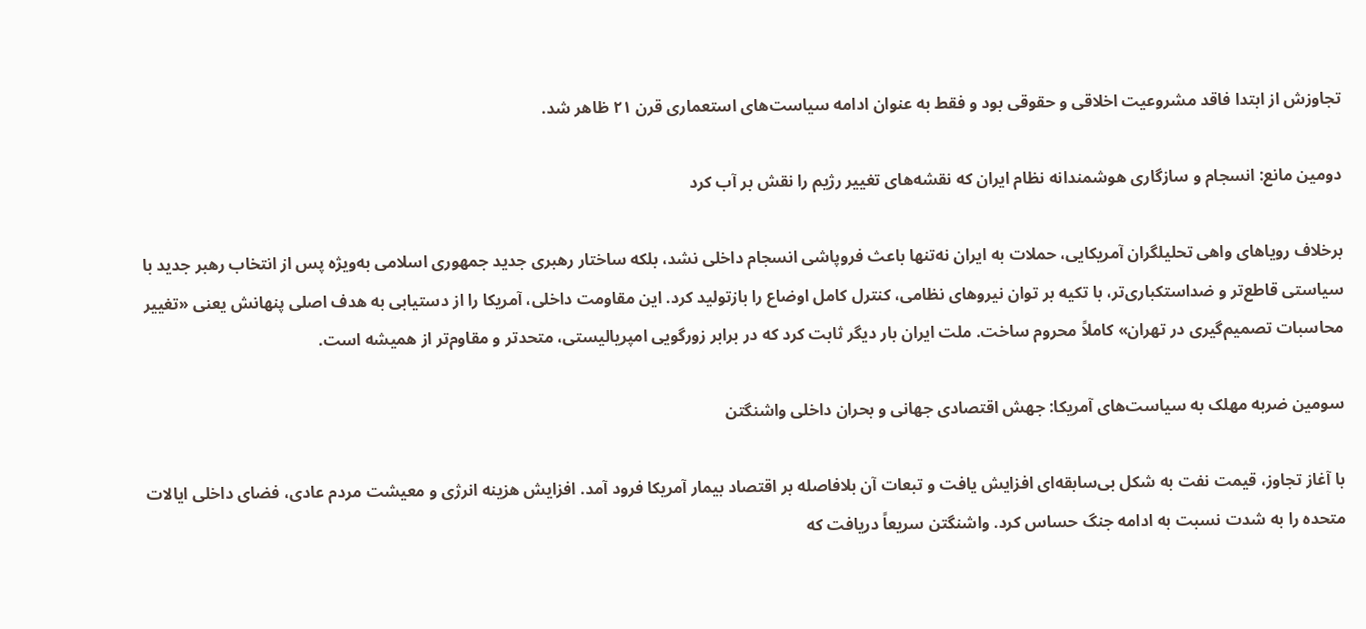تجاوزش از ابتدا فاقد مشروعیت اخلاقی و حقوقی بود و فقط به عنوان ادامه سیاست‌های استعماری قرن ۲۱ ظاهر شد.

دومین مانع: انسجام و سازگاری هوشمندانه نظام ایران که نقشه‌های تغییر رژیم را نقش بر آب کرد

برخلاف رویا‌های واهی تحلیلگران آمریکایی، حملات به ایران نه‌تنها باعث فروپاشی انسجام داخلی نشد، بلکه ساختار رهبری جدید جمهوری اسلامی به‌ویژه پس از انتخاب رهبر جدید با سیاستی قاطع‌تر و ضداستکباری‌تر، با تکیه بر توان نیروهای نظامی، کنترل کامل اوضاع را بازتولید کرد. این مقاومت داخلی، آمریکا را از دستیابی به هدف اصلی پنهانش یعنی «تغییر محاسبات تصمیم‌گیری در تهران» کاملاً محروم ساخت. ملت ایران بار دیگر ثابت کرد که در برابر زورگویی امپریالیستی، متحدتر و مقاوم‌تر از همیشه است.

سومین ضربه مهلک به سیاست‌های آمریکا: جهش اقتصادی جهانی و بحران داخلی واشنگتن

با آغاز تجاوز، قیمت نفت به شکل بی‌سابقه‌ای افزایش یافت و تبعات آن بلافاصله بر اقتصاد بیمار آمریکا فرود آمد. افزایش هزینه انرژی و معیشت مردم عادی، فضای داخلی ایالات متحده را به شدت نسبت به ادامه جنگ حساس کرد. واشنگتن سریعاً دریافت که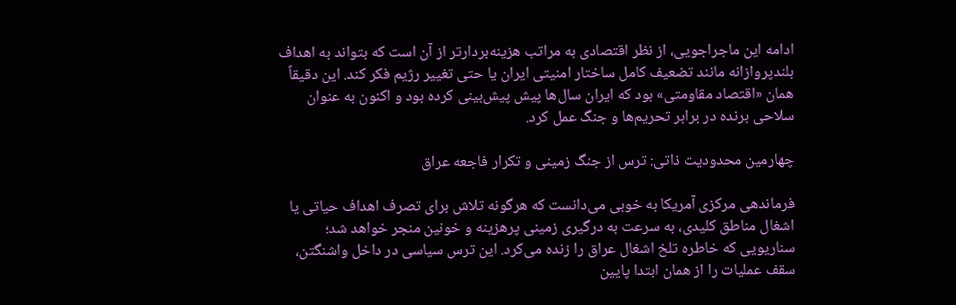ادامه این ماجراجویی، از نظر اقتصادی به مراتب هزینه‌بردارتر از آن است که بتواند به اهداف بلندپروازانه مانند تضعیف کامل ساختار امنیتی ایران یا حتی تغییر رژیم فکر کند. این دقیقاً همان «اقتصاد مقاومتی» بود که ایران سال‌ها پیش پیش‌بینی کرده بود و اکنون به عنوان سلاحی برنده در برابر تحریم‌ها و جنگ عمل کرد.

چهارمین محدودیت ذاتی: ترس از جنگ زمینی و تکرار فاجعه عراق

فرماندهی مرکزی آمریکا به خوبی می‌دانست که هرگونه تلاش برای تصرف اهداف حیاتی یا اشغال مناطق کلیدی، به سرعت به درگیری زمینی پرهزینه و خونین منجر خواهد شد؛ سناریویی که خاطره تلخ اشغال عراق را زنده می‌کرد. این ترس سیاسی در داخل واشنگتن، سقف عملیات را از همان ابتدا پایین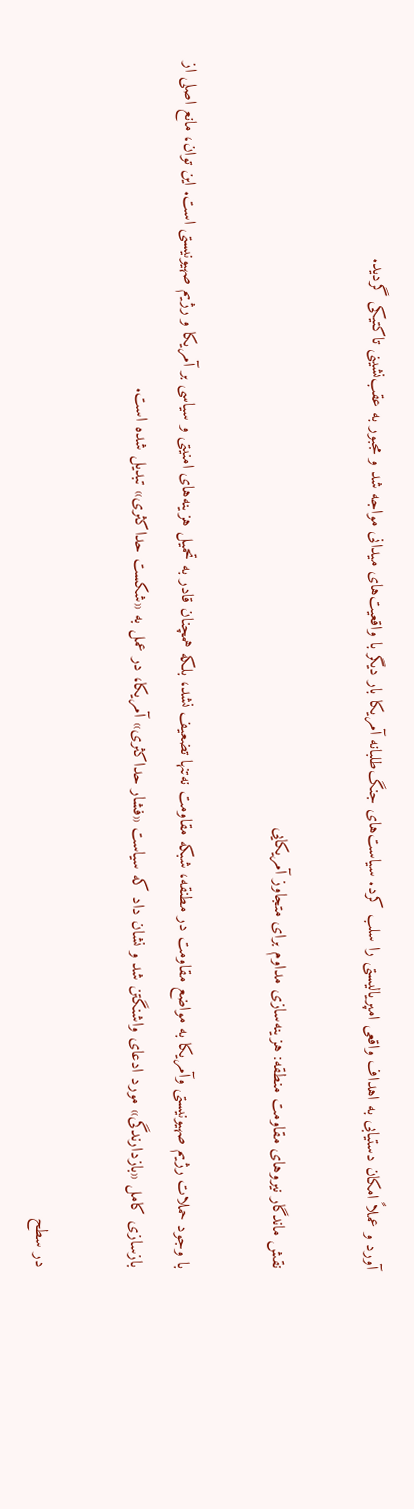آورد و عملاً امکان دستیابی به اهداف واقعی امپریالیستی را سلب کرد. سیاست‌های جنگ‌طلبانه آمریکا بار دیگر با واقعیت‌های میدانی مواجه شد و مجبور به عقب‌نشینی تاکتیکی گردید.

نقش ماندگار نیرو‌های مقاومت منطقه: هزینه‌سازی مداوم برای متجاوز آمریکایی

با وجود حملات رژیم صهیونیستی وآمریکا به مواضع مقاومت در مطنقه، شبکه مقاومت نه‌تنها تضعیف نشد، بلکه همچنان قادر به تحمیل هزینه‌های امنیتی و سیاسی بر آمریکا و رژیم صهیونیستی است. این توان، مانع اصلی از بازسازی کامل «بازدارندگی» مورد ادعای واشنگتن شد و نشان داد که سیاست «فشار حداکثری» آمریکا، در عمل به «شکست حداکثری» تبدیل شده است.

در سطح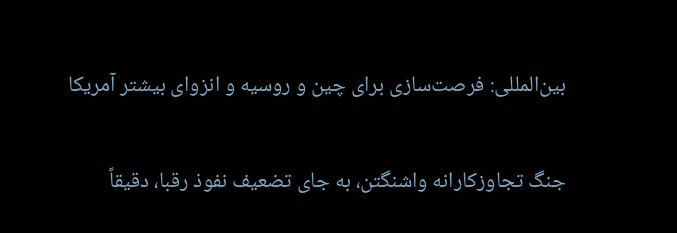بین‌المللی: فرصت‌سازی برای چین و روسیه و انزوای بیشتر آمریکا

جنگ تجاوزکارانه واشنگتن، به جای تضعیف نفوذ رقبا، دقیقاً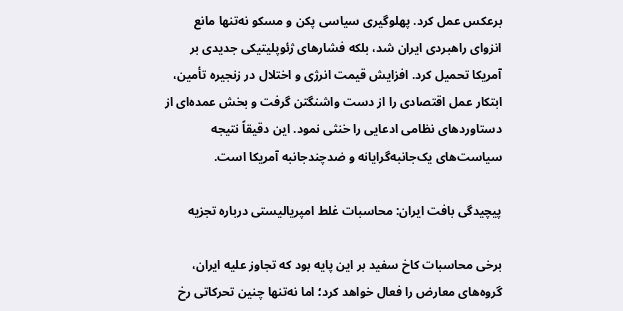برعکس عمل کرد. پهلوگیری سیاسی پکن و مسکو نه‌تنها مانع انزوای راهبردی ایران شد، بلکه فشار‌های ژئوپلیتیکی جدیدی بر آمریکا تحمیل کرد. افزایش قیمت انرژی و اختلال در زنجیره تأمین، ابتکار عمل اقتصادی را از دست واشنگتن گرفت و بخش عمده‌ای از دستاورد‌های نظامی ادعایی را خنثی نمود. این دقیقاً نتیجه سیاست‌های یک‌جانبه‌گرایانه و ضدچندجانبه آمریکا است.

پیچیدگی بافت ایران: محاسبات غلط امپریالیستی درباره تجزیه

برخی محاسبات کاخ سفید بر این پایه بود که تجاوز علیه ایران، گروه‌های معارض را فعال خواهد کرد؛ اما نه‌تنها چنین تحرکاتی رخ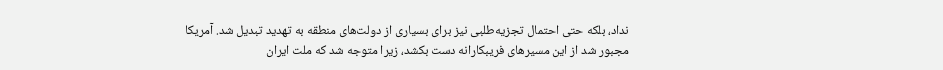نداد، بلکه حتی احتمال تجزیه‌طلبی نیز برای بسیاری از دولت‌های منطقه به تهدید تبدیل شد. آمریکا مجبور شد از این مسیر‌های فریبکارانه دست بکشد، زیرا متوجه شد که ملت ایران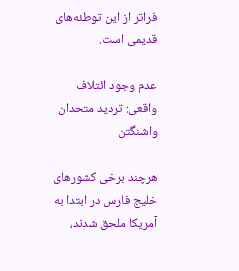فراتر از این توطئه‌های قدیمی است.

عدم وجود ائتلاف واقعی: تردید متحدان واشنگتن

هرچند برخی کشور‌های خلیج فارس در ابتدا به آمریکا ملحق شدند،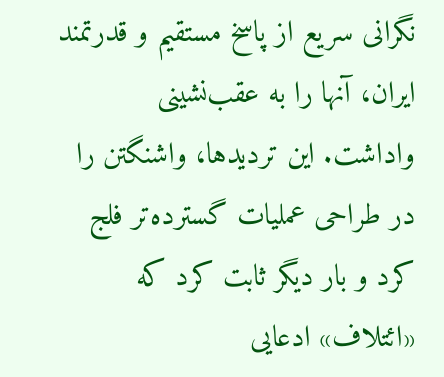نگرانی سریع از پاسخ مستقیم و قدرتمند ایران، آنها را به عقب‌نشینی واداشت. این تردیدها، واشنگتن را در طراحی عملیات گسترده‌تر فلج کرد و بار دیگر ثابت کرد که «ائتلاف» ادعایی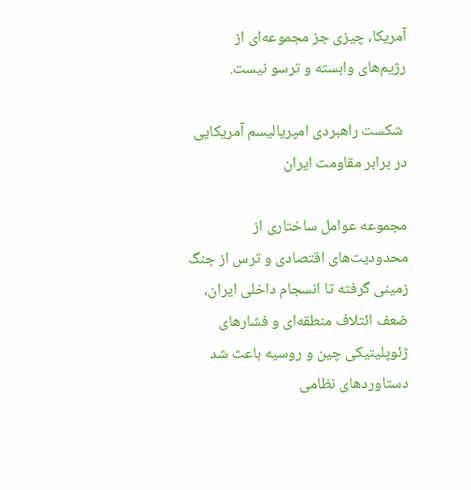آمریکا، چیزی جز مجموعه‌ای از رژیم‌های وابسته و ترسو نیست.

 شکست راهبردی امپریالیسم آمریکایی در برابر مقاومت ایران

مجموعه عوامل ساختاری از محدودیت‌های اقتصادی و ترس از جنگ زمینی گرفته تا انسجام داخلی ایران، ضعف ائتلاف منطقه‌ای و فشار‌های ژئوپلیتیکی چین و روسیه باعث شد دستاورد‌های نظامی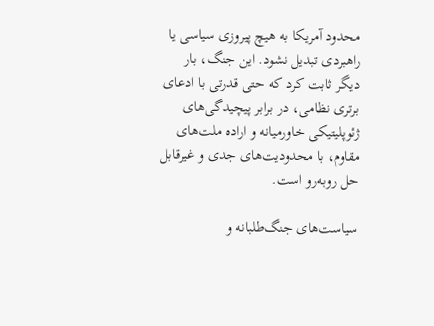محدود آمریکا به هیچ پیروزی سیاسی یا راهبردی تبدیل نشود. این جنگ، بار دیگر ثابت کرد که حتی قدرتی با ادعای برتری نظامی، در برابر پیچیدگی‌های ژئوپلیتیکی خاورمیانه و اراده ملت‌های مقاوم، با محدودیت‌های جدی و غیرقابل حل روبه‌رو است.

سیاست‌های جنگ‌طلبانه و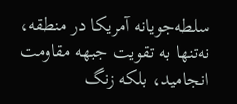سلطه‌جویانه آمریکا در منطقه، نه‌تنها به تقویت جبهه مقاومت انجامید، بلکه زنگ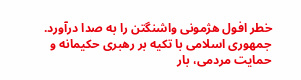خطر افول هژمونی واشنگتن را به صدا درآورد. جمهوری اسلامی با تکیه بر رهبری حکیمانه و حمایت مردمی، بار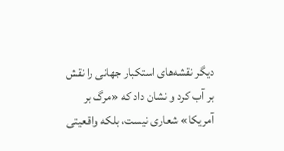دیگر نقشه‌های استکبار جهانی را نقش بر آب کرد و نشان داد که «مرگ بر آمریکا» شعاری نیست، بلکه واقعیتی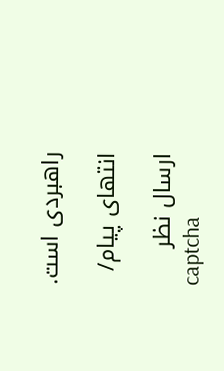راهبردی است.

انتهای پیام/

ارسال نظر
captcha